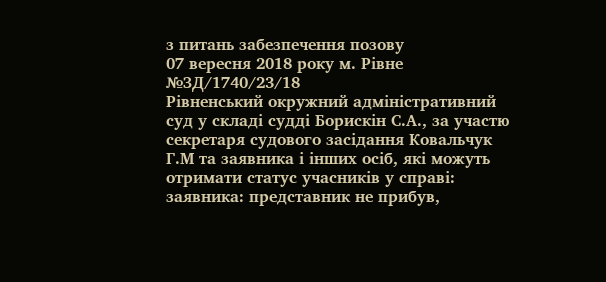з питань забезпечення позову
07 вересня 2018 року м. Рівне №ЗД/1740/23/18
Рівненський окружний адміністративний суд у складі судді Борискін С.А., за участю секретаря судового засідання Ковальчук Г.М та заявника і інших осіб, які можуть отримати статус учасників у справі:
заявника: представник не прибув,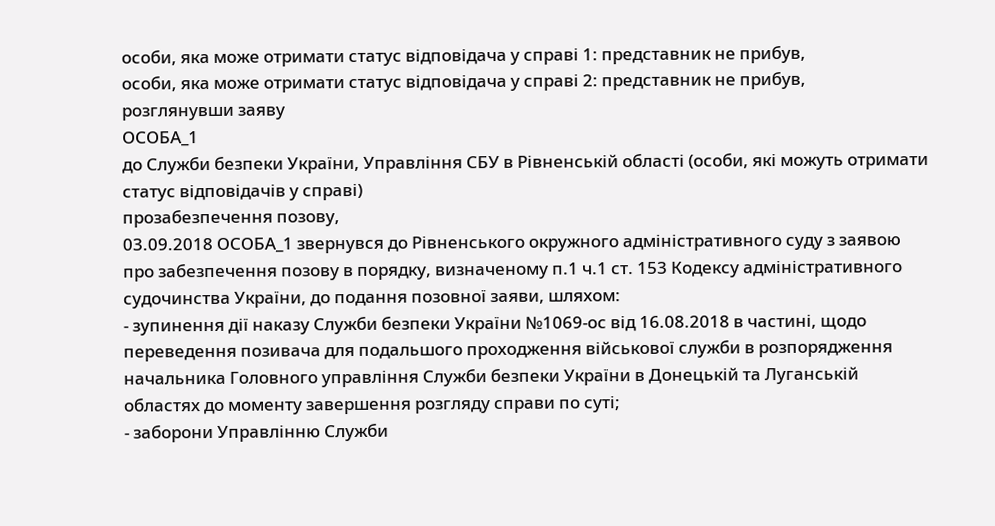особи, яка може отримати статус відповідача у справі 1: представник не прибув,
особи, яка може отримати статус відповідача у справі 2: представник не прибув,
розглянувши заяву
ОСОБА_1
до Служби безпеки України, Управління СБУ в Рівненській області (особи, які можуть отримати статус відповідачів у справі)
прозабезпечення позову,
03.09.2018 ОСОБА_1 звернувся до Рівненського окружного адміністративного суду з заявою про забезпечення позову в порядку, визначеному п.1 ч.1 ст. 153 Кодексу адміністративного судочинства України, до подання позовної заяви, шляхом:
- зупинення дії наказу Служби безпеки України №1069-ос від 16.08.2018 в частині, щодо переведення позивача для подальшого проходження військової служби в розпорядження начальника Головного управління Служби безпеки України в Донецькій та Луганській областях до моменту завершення розгляду справи по суті;
- заборони Управлінню Служби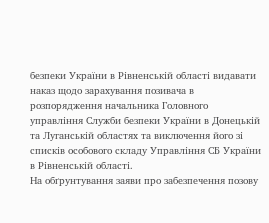безпеки України в Рівненській області видавати наказ щодо зарахування позивача в розпорядження начальника Головного управління Служби безпеки України в Донецькій та Луганській областях та виключення його зі списків особового складу Управління СБ України в Рівненській області.
На обґрунтування заяви про забезпечення позову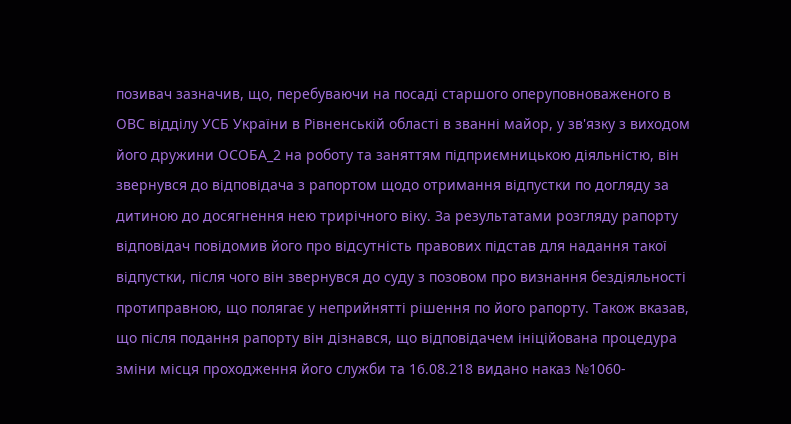позивач зазначив, що, перебуваючи на посаді старшого оперуповноваженого в ОВС відділу УСБ України в Рівненській області в званні майор, у зв'язку з виходом його дружини ОСОБА_2 на роботу та заняттям підприємницькою діяльністю, він звернувся до відповідача з рапортом щодо отримання відпустки по догляду за дитиною до досягнення нею трирічного віку. За результатами розгляду рапорту відповідач повідомив його про відсутність правових підстав для надання такої відпустки, після чого він звернувся до суду з позовом про визнання бездіяльності протиправною, що полягає у неприйнятті рішення по його рапорту. Також вказав, що після подання рапорту він дізнався, що відповідачем ініційована процедура зміни місця проходження його служби та 16.08.218 видано наказ №1060-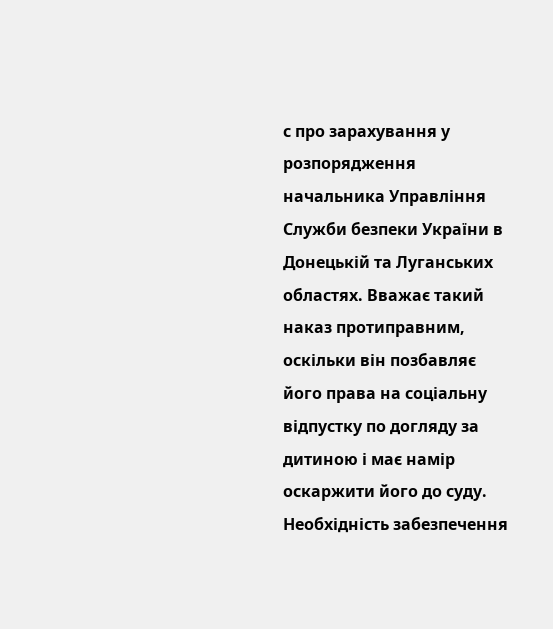с про зарахування у розпорядження начальника Управління Служби безпеки України в Донецькій та Луганських областях. Вважає такий наказ протиправним, оскільки він позбавляє його права на соціальну відпустку по догляду за дитиною і має намір оскаржити його до суду. Необхідність забезпечення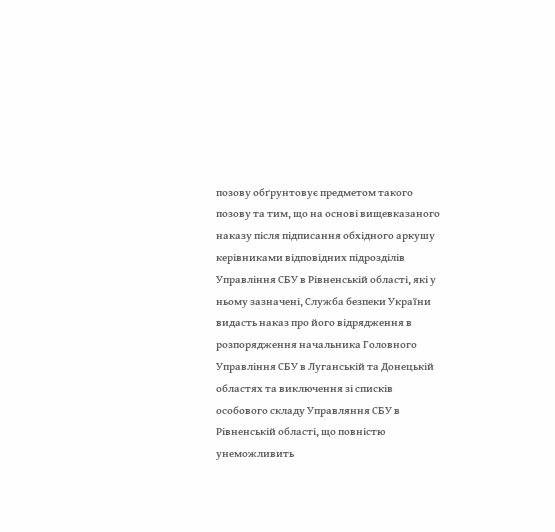позову обґрунтовує предметом такого позову та тим, що на основі вищевказаного наказу після підписання обхідного аркушу керівниками відповідних підрозділів Управління СБУ в Рівненській області, які у ньому зазначені, Служба безпеки України видасть наказ про його відрядження в розпорядження начальника Головного Управління СБУ в Луганській та Донецькій областях та виключення зі списків особового складу Управляння СБУ в Рівненській області, що повністю унеможливить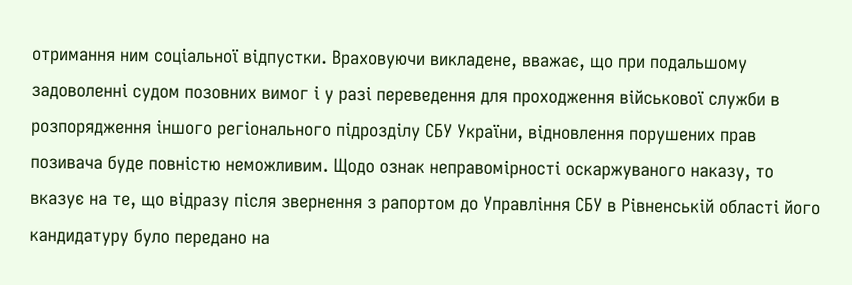отримання ним соціальної відпустки. Враховуючи викладене, вважає, що при подальшому задоволенні судом позовних вимог і у разі переведення для проходження військової служби в розпорядження іншого регіонального підрозділу СБУ України, відновлення порушених прав позивача буде повністю неможливим. Щодо ознак неправомірності оскаржуваного наказу, то вказує на те, що відразу після звернення з рапортом до Управління СБУ в Рівненській області його кандидатуру було передано на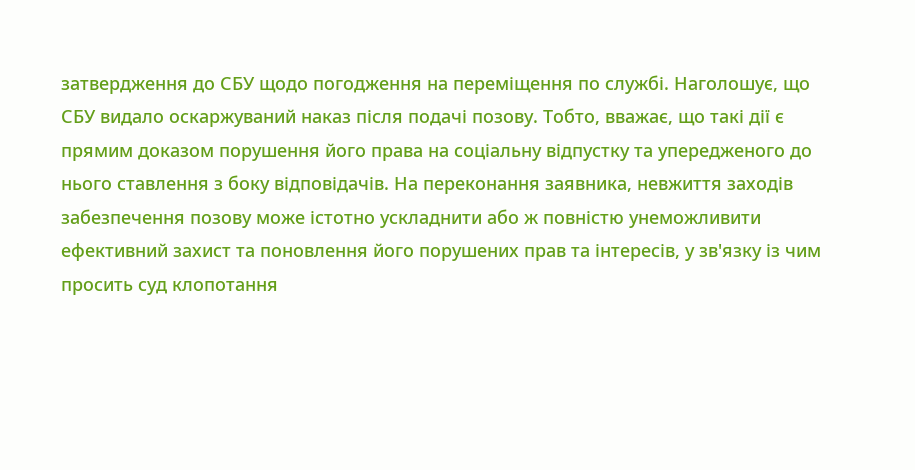затвердження до СБУ щодо погодження на переміщення по службі. Наголошує, що СБУ видало оскаржуваний наказ після подачі позову. Тобто, вважає, що такі дії є прямим доказом порушення його права на соціальну відпустку та упередженого до нього ставлення з боку відповідачів. На переконання заявника, невжиття заходів забезпечення позову може істотно ускладнити або ж повністю унеможливити ефективний захист та поновлення його порушених прав та інтересів, у зв'язку із чим просить суд клопотання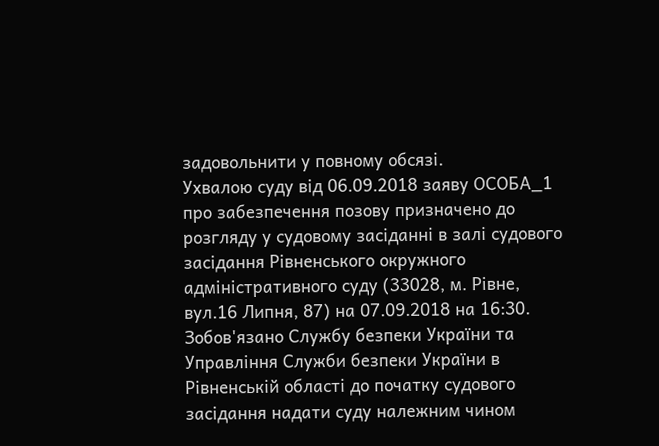задовольнити у повному обсязі.
Ухвалою суду від 06.09.2018 заяву ОСОБА_1 про забезпечення позову призначено до розгляду у судовому засіданні в залі судового засідання Рівненського окружного адміністративного суду (33028, м. Рівне, вул.16 Липня, 87) на 07.09.2018 на 16:30.
Зобов'язано Службу безпеки України та Управління Служби безпеки України в Рівненській області до початку судового засідання надати суду належним чином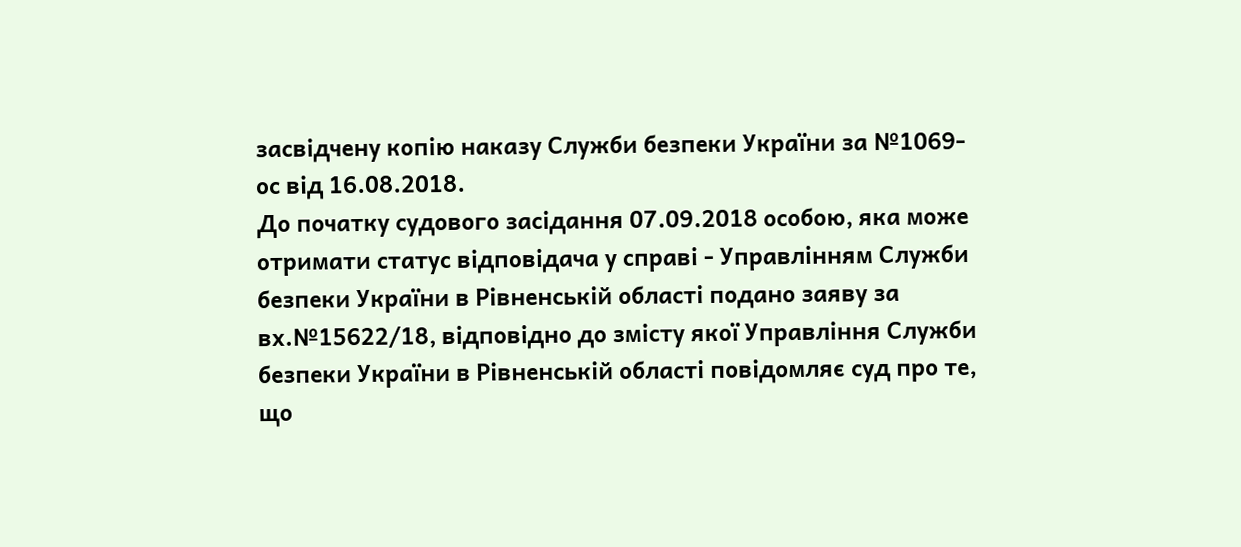засвідчену копію наказу Служби безпеки України за №1069-ос від 16.08.2018.
До початку судового засідання 07.09.2018 особою, яка може отримати статус відповідача у справі - Управлінням Служби безпеки України в Рівненській області подано заяву за вх.№15622/18, відповідно до змісту якої Управління Служби безпеки України в Рівненській області повідомляє суд про те, що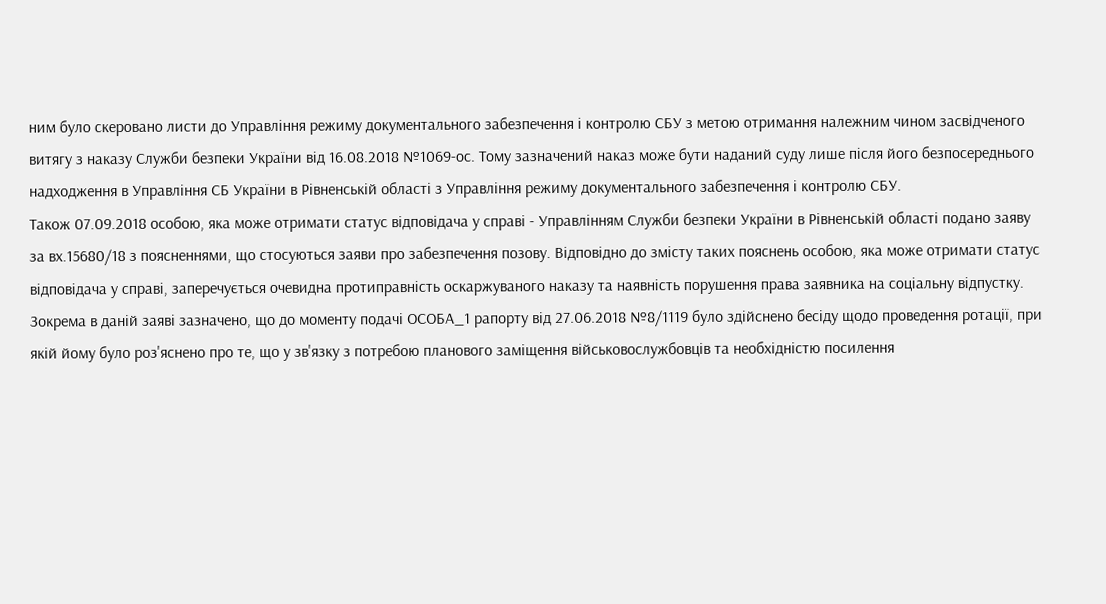ним було скеровано листи до Управління режиму документального забезпечення і контролю СБУ з метою отримання належним чином засвідченого витягу з наказу Служби безпеки України від 16.08.2018 №1069-ос. Тому зазначений наказ може бути наданий суду лише після його безпосереднього надходження в Управління СБ України в Рівненській області з Управління режиму документального забезпечення і контролю СБУ.
Також 07.09.2018 особою, яка може отримати статус відповідача у справі - Управлінням Служби безпеки України в Рівненській області подано заяву за вх.15680/18 з поясненнями, що стосуються заяви про забезпечення позову. Відповідно до змісту таких пояснень особою, яка може отримати статус відповідача у справі, заперечується очевидна протиправність оскаржуваного наказу та наявність порушення права заявника на соціальну відпустку. Зокрема в даній заяві зазначено, що до моменту подачі ОСОБА_1 рапорту від 27.06.2018 №8/1119 було здійснено бесіду щодо проведення ротації, при якій йому було роз'яснено про те, що у зв'язку з потребою планового заміщення військовослужбовців та необхідністю посилення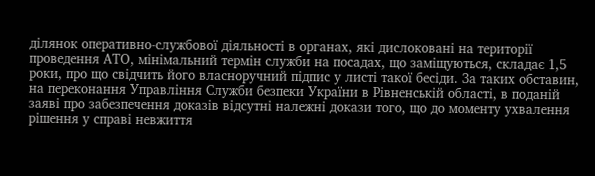ділянок оперативно-службової діяльності в органах, які дислоковані на території проведення АТО, мінімальний термін служби на посадах, що заміщуються, складає 1,5 роки, про що свідчить його власноручний підпис у листі такої бесіди. За таких обставин, на переконання Управління Служби безпеки України в Рівненській області, в поданій заяві про забезпечення доказів відсутні належні докази того, що до моменту ухвалення рішення у справі невжиття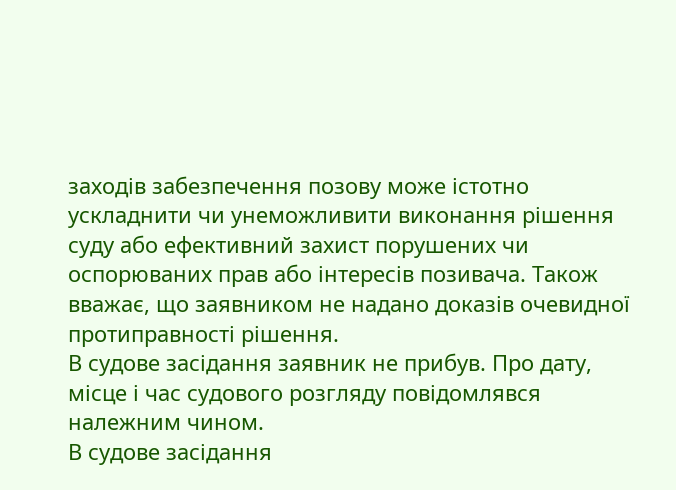заходів забезпечення позову може істотно ускладнити чи унеможливити виконання рішення суду або ефективний захист порушених чи оспорюваних прав або інтересів позивача. Також вважає, що заявником не надано доказів очевидної протиправності рішення.
В судове засідання заявник не прибув. Про дату, місце і час судового розгляду повідомлявся належним чином.
В судове засідання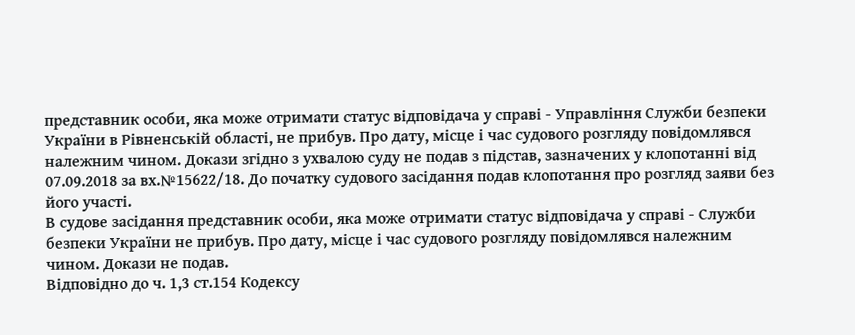представник особи, яка може отримати статус відповідача у справі - Управління Служби безпеки України в Рівненській області, не прибув. Про дату, місце і час судового розгляду повідомлявся належним чином. Докази згідно з ухвалою суду не подав з підстав, зазначених у клопотанні від 07.09.2018 за вх.№15622/18. До початку судового засідання подав клопотання про розгляд заяви без його участі.
В судове засідання представник особи, яка може отримати статус відповідача у справі - Служби безпеки України не прибув. Про дату, місце і час судового розгляду повідомлявся належним чином. Докази не подав.
Відповідно до ч. 1,3 ст.154 Кодексу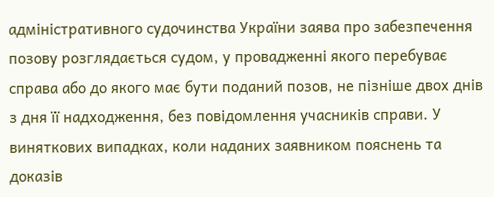адміністративного судочинства України заява про забезпечення позову розглядається судом, у провадженні якого перебуває справа або до якого має бути поданий позов, не пізніше двох днів з дня її надходження, без повідомлення учасників справи. У виняткових випадках, коли наданих заявником пояснень та доказів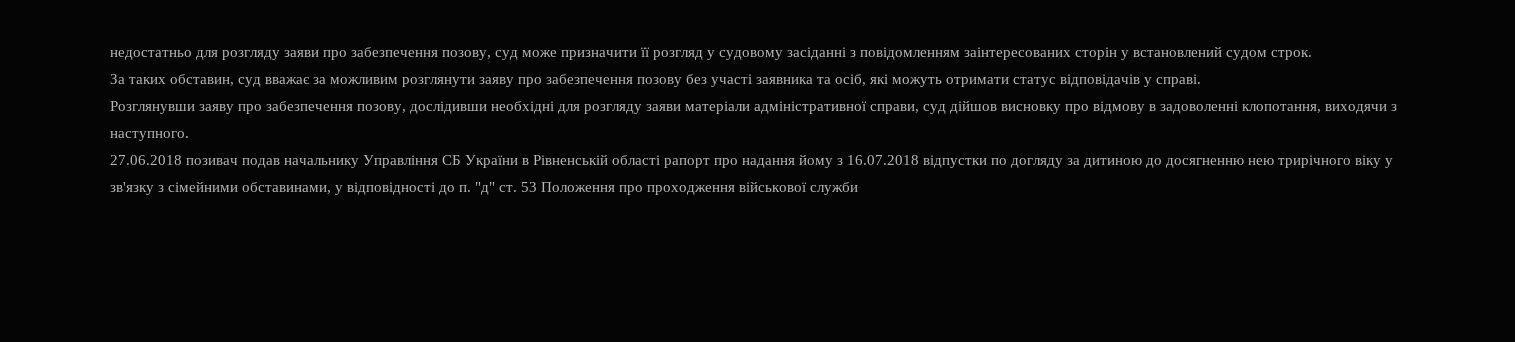недостатньо для розгляду заяви про забезпечення позову, суд може призначити її розгляд у судовому засіданні з повідомленням заінтересованих сторін у встановлений судом строк.
За таких обставин, суд вважає за можливим розглянути заяву про забезпечення позову без участі заявника та осіб, які можуть отримати статус відповідачів у справі.
Розглянувши заяву про забезпечення позову, дослідивши необхідні для розгляду заяви матеріали адміністративної справи, суд дійшов висновку про відмову в задоволенні клопотання, виходячи з наступного.
27.06.2018 позивач подав начальнику Управління СБ України в Рівненській області рапорт про надання йому з 16.07.2018 відпустки по догляду за дитиною до досягненню нею трирічного віку у зв'язку з сімейними обставинами, у відповідності до п. "д" ст. 53 Положення про проходження військової служби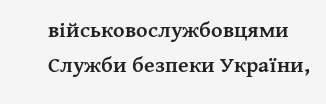військовослужбовцями Служби безпеки України,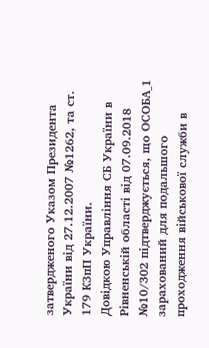затвердженого Указом Президента України від 27.12.2007 №1262, та ст. 179 КЗпП України.
Довідкою Управління СБ України в Рівненській області від 07.09.2018 №10/302 підтверджується, що ОСОБА_1 зарахований для подальшого проходження військової служби в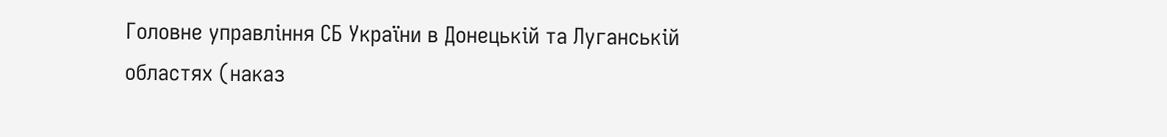Головне управління СБ України в Донецькій та Луганській областях (наказ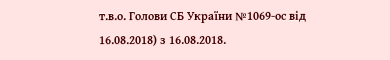т.в.о. Голови СБ України №1069-ос від 16.08.2018) з 16.08.2018.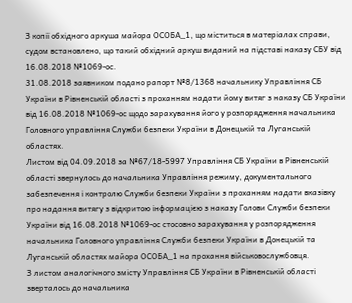З копії обхідного аркуша майора ОСОБА_1, що міститься в матеріалах справи, судом встановлено, що такий обхідний аркуш виданий на підставі наказу СБУ від 16.08.2018 №1069-ос.
31.08.2018 заявником подано рапорт №8/1368 начальнику Управління СБ України в Рівненській області з проханням надати йому витяг з наказу СБ України від 16.08.2018 №1069-ос щодо зарахування його у розпорядження начальника Головного управління Служби безпеки України в Донецькій та Луганській областях.
Листом від 04.09.2018 за №67/18-5997 Управління СБ України в Рівненській області звернулось до начальника Управління режиму, документального забезпечення і контролю Служби безпеки України з проханням надати вказівку про надання витягу з відкритою інформацією з наказу Голови Служби безпеки України від 16.08.2018 №1069-ос стосовно зарахування у розпорядження начальника Головного управління Служби безпеки України в Донецькій та Луганській областях майора ОСОБА_1 на прохання військовослужбовця.
З листом аналогічного змісту Управління СБ України в Рівненській області зверталось до начальника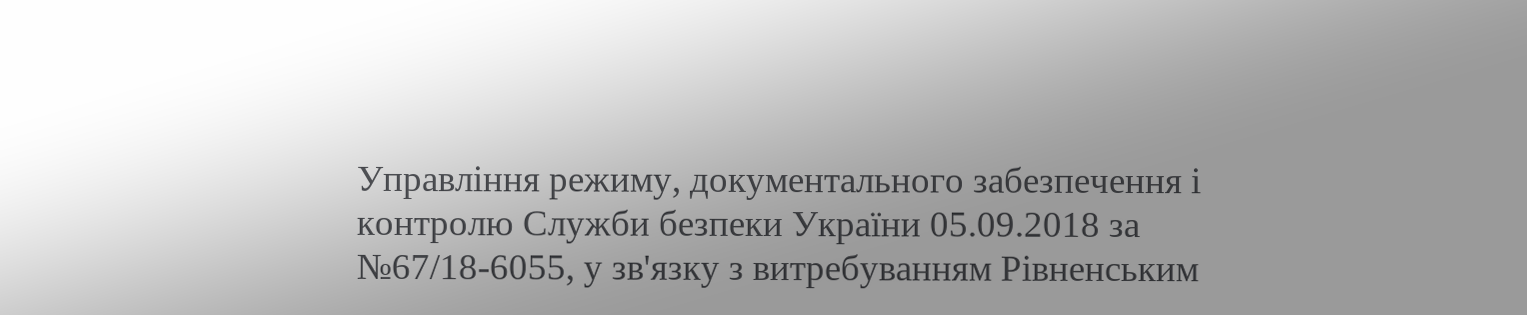Управління режиму, документального забезпечення і контролю Служби безпеки України 05.09.2018 за №67/18-6055, у зв'язку з витребуванням Рівненським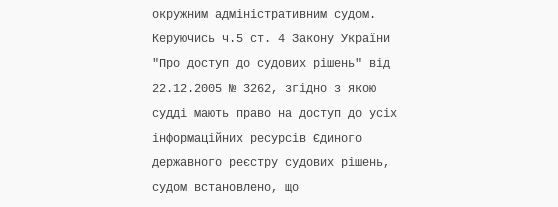окружним адміністративним судом.
Керуючись ч.5 ст. 4 Закону України "Про доступ до судових рішень" від 22.12.2005 № 3262, згідно з якою судді мають право на доступ до усіх інформаційних ресурсів Єдиного державного реєстру судових рішень, судом встановлено, що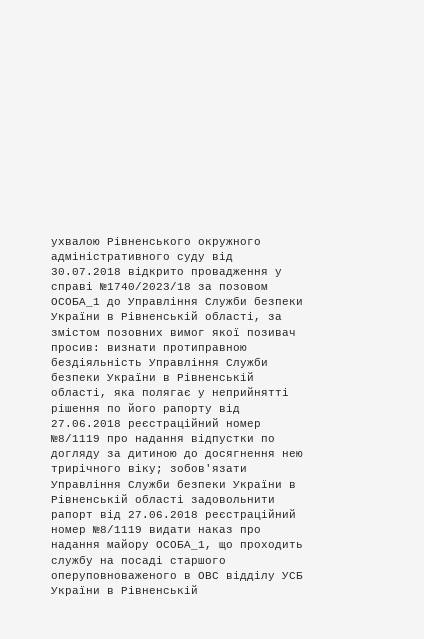ухвалою Рівненського окружного адміністративного суду від 30.07.2018 відкрито провадження у справі №1740/2023/18 за позовом ОСОБА_1 до Управління Служби безпеки України в Рівненській області, за змістом позовних вимог якої позивач просив: визнати протиправною бездіяльність Управління Служби безпеки України в Рівненській області, яка полягає у неприйнятті рішення по його рапорту від 27.06.2018 реєстраційний номер №8/1119 про надання відпустки по догляду за дитиною до досягнення нею трирічного віку; зобов'язати Управління Служби безпеки України в Рівненській області задовольнити рапорт від 27.06.2018 реєстраційний номер №8/1119 видати наказ про надання майору ОСОБА_1, що проходить службу на посаді старшого оперуповноваженого в ОВС відділу УСБ України в Рівненській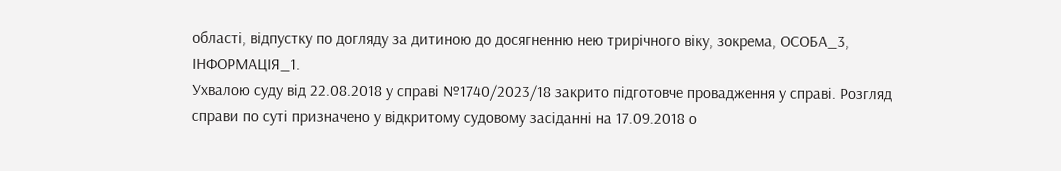області, відпустку по догляду за дитиною до досягненню нею трирічного віку, зокрема, ОСОБА_3, ІНФОРМАЦІЯ_1.
Ухвалою суду від 22.08.2018 у справі №1740/2023/18 закрито підготовче провадження у справі. Розгляд справи по суті призначено у відкритому судовому засіданні на 17.09.2018 о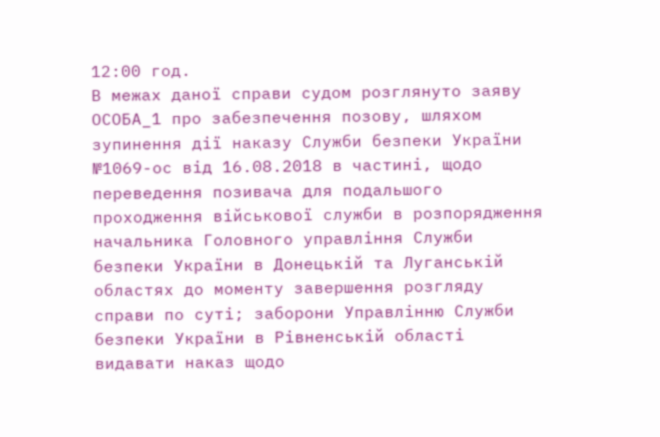12:00 год.
В межах даної справи судом розглянуто заяву ОСОБА_1 про забезпечення позову, шляхом зупинення дії наказу Служби безпеки України №1069-ос від 16.08.2018 в частині, щодо переведення позивача для подальшого проходження військової служби в розпорядження начальника Головного управління Служби безпеки України в Донецькій та Луганській областях до моменту завершення розгляду справи по суті; заборони Управлінню Служби безпеки України в Рівненській області видавати наказ щодо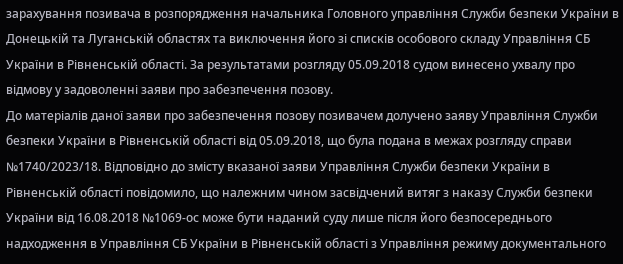зарахування позивача в розпорядження начальника Головного управління Служби безпеки України в Донецькій та Луганській областях та виключення його зі списків особового складу Управління СБ України в Рівненській області. За результатами розгляду 05.09.2018 судом винесено ухвалу про відмову у задоволенні заяви про забезпечення позову.
До матеріалів даної заяви про забезпечення позову позивачем долучено заяву Управління Служби безпеки України в Рівненській області від 05.09.2018, що була подана в межах розгляду справи №1740/2023/18. Відповідно до змісту вказаної заяви Управління Служби безпеки України в Рівненській області повідомило, що належним чином засвідчений витяг з наказу Служби безпеки України від 16.08.2018 №1069-ос може бути наданий суду лише після його безпосереднього надходження в Управління СБ України в Рівненській області з Управління режиму документального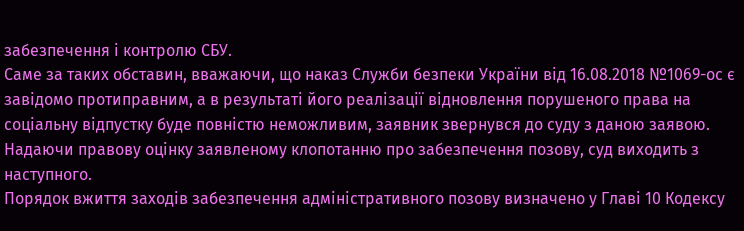забезпечення і контролю СБУ.
Саме за таких обставин, вважаючи, що наказ Служби безпеки України від 16.08.2018 №1069-ос є завідомо протиправним, а в результаті його реалізації відновлення порушеного права на соціальну відпустку буде повністю неможливим, заявник звернувся до суду з даною заявою.
Надаючи правову оцінку заявленому клопотанню про забезпечення позову, суд виходить з наступного.
Порядок вжиття заходів забезпечення адміністративного позову визначено у Главі 10 Кодексу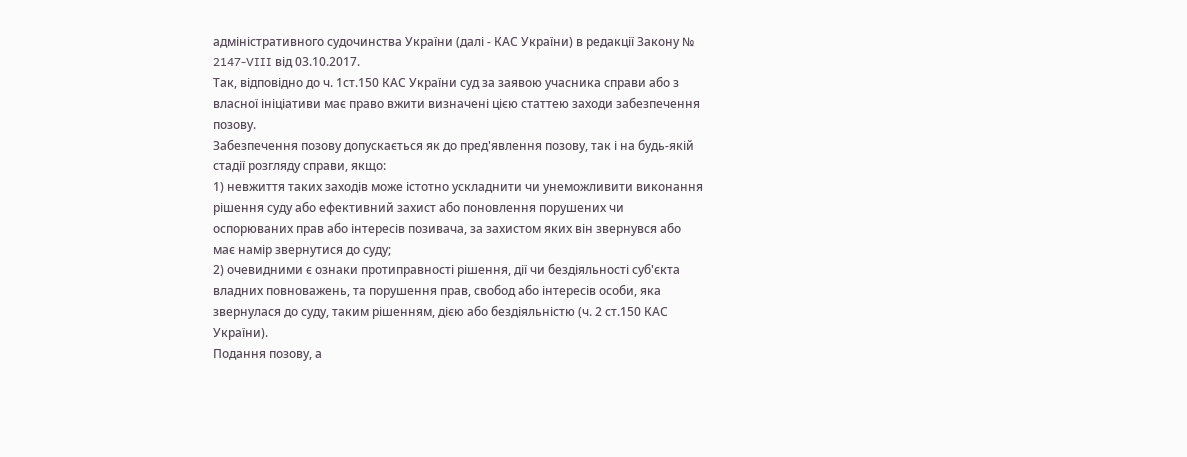адміністративного судочинства України (далі - КАС України) в редакції Закону № 2147-VIII від 03.10.2017.
Так, відповідно до ч. 1ст.150 КАС України суд за заявою учасника справи або з власної ініціативи має право вжити визначені цією статтею заходи забезпечення позову.
Забезпечення позову допускається як до пред'явлення позову, так і на будь-якій стадії розгляду справи, якщо:
1) невжиття таких заходів може істотно ускладнити чи унеможливити виконання рішення суду або ефективний захист або поновлення порушених чи оспорюваних прав або інтересів позивача, за захистом яких він звернувся або має намір звернутися до суду;
2) очевидними є ознаки протиправності рішення, дії чи бездіяльності суб'єкта владних повноважень, та порушення прав, свобод або інтересів особи, яка звернулася до суду, таким рішенням, дією або бездіяльністю (ч. 2 ст.150 КАС України).
Подання позову, а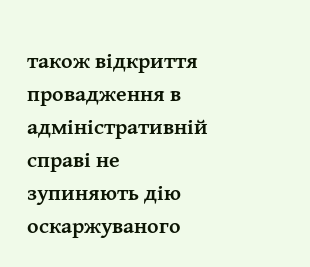також відкриття провадження в адміністративній справі не зупиняють дію оскаржуваного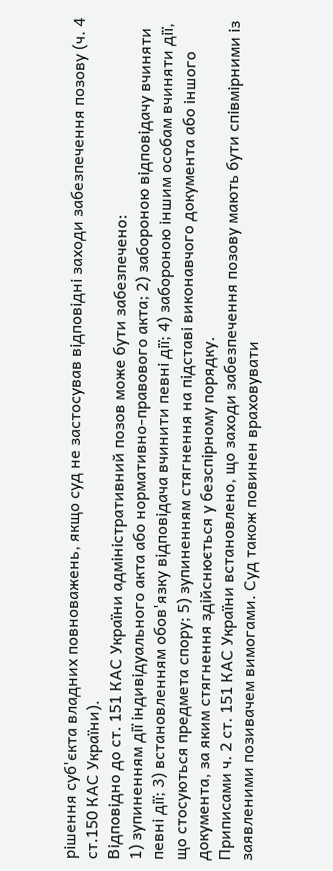рішення суб'єкта владних повноважень, якщо суд не застосував відповідні заходи забезпечення позову (ч. 4 ст.150 КАС України).
Відповідно до ст. 151 КАС України адміністративний позов може бути забезпечено:
1) зупиненням дії індивідуального акта або нормативно-правового акта; 2) забороною відповідачу вчиняти певні дії; 3) встановленням обов'язку відповідача вчинити певні дії; 4) забороною іншим особам вчиняти дії, що стосуються предмета спору; 5) зупиненням стягнення на підставі виконавчого документа або іншого документа, за яким стягнення здійснюється у безспірному порядку.
Приписами ч. 2 ст. 151 КАС України встановлено, що заходи забезпечення позову мають бути співмірними із заявленими позивачем вимогами. Суд також повинен враховувати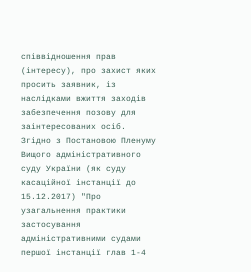співвідношення прав (інтересу), про захист яких просить заявник, із наслідками вжиття заходів забезпечення позову для заінтересованих осіб.
Згідно з Постановою Пленуму Вищого адміністративного суду України (як суду касаційної інстанції до 15.12.2017) "Про узагальнення практики застосування адміністративними судами першої інстанції глав 1-4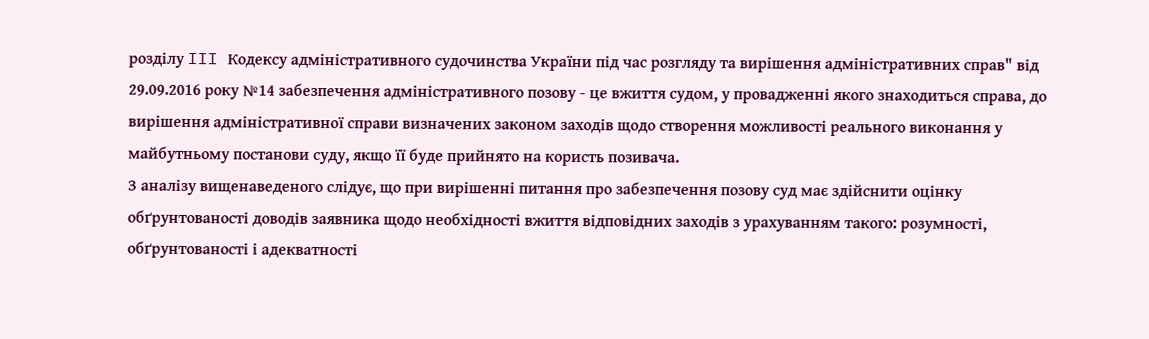розділу III Кодексу адміністративного судочинства України під час розгляду та вирішення адміністративних справ" від 29.09.2016 року №14 забезпечення адміністративного позову - це вжиття судом, у провадженні якого знаходиться справа, до вирішення адміністративної справи визначених законом заходів щодо створення можливості реального виконання у майбутньому постанови суду, якщо її буде прийнято на користь позивача.
З аналізу вищенаведеного слідує, що при вирішенні питання про забезпечення позову суд має здійснити оцінку обґрунтованості доводів заявника щодо необхідності вжиття відповідних заходів з урахуванням такого: розумності, обґрунтованості і адекватності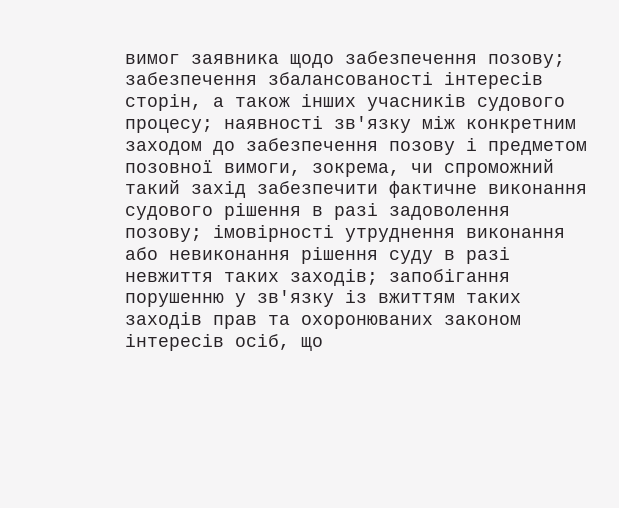вимог заявника щодо забезпечення позову; забезпечення збалансованості інтересів сторін, а також інших учасників судового процесу; наявності зв'язку між конкретним заходом до забезпечення позову і предметом позовної вимоги, зокрема, чи спроможний такий захід забезпечити фактичне виконання судового рішення в разі задоволення позову; імовірності утруднення виконання або невиконання рішення суду в разі невжиття таких заходів; запобігання порушенню у зв'язку із вжиттям таких заходів прав та охоронюваних законом інтересів осіб, що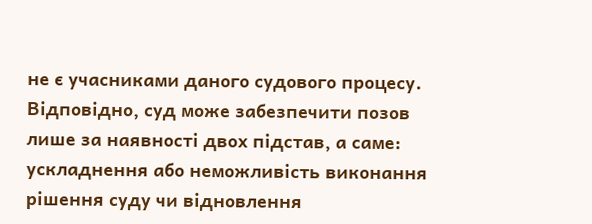не є учасниками даного судового процесу.
Відповідно, суд може забезпечити позов лише за наявності двох підстав, а саме: ускладнення або неможливість виконання рішення суду чи відновлення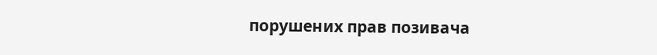порушених прав позивача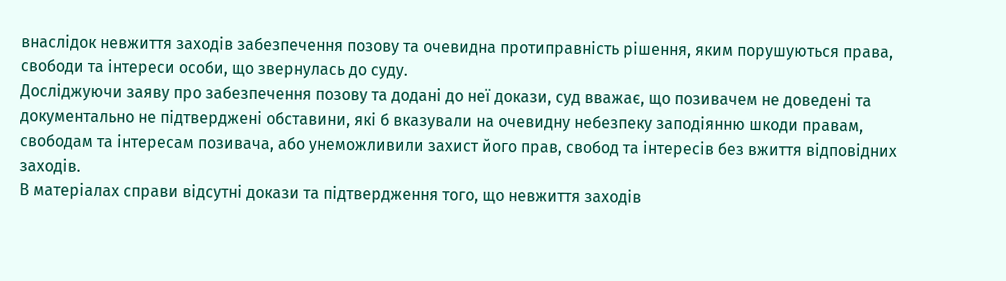внаслідок невжиття заходів забезпечення позову та очевидна протиправність рішення, яким порушуються права, свободи та інтереси особи, що звернулась до суду.
Досліджуючи заяву про забезпечення позову та додані до неї докази, суд вважає, що позивачем не доведені та документально не підтверджені обставини, які б вказували на очевидну небезпеку заподіянню шкоди правам, свободам та інтересам позивача, або унеможливили захист його прав, свобод та інтересів без вжиття відповідних заходів.
В матеріалах справи відсутні докази та підтвердження того, що невжиття заходів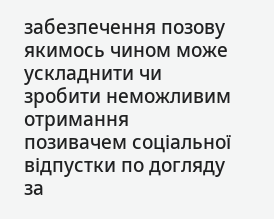забезпечення позову якимось чином може ускладнити чи зробити неможливим отримання позивачем соціальної відпустки по догляду за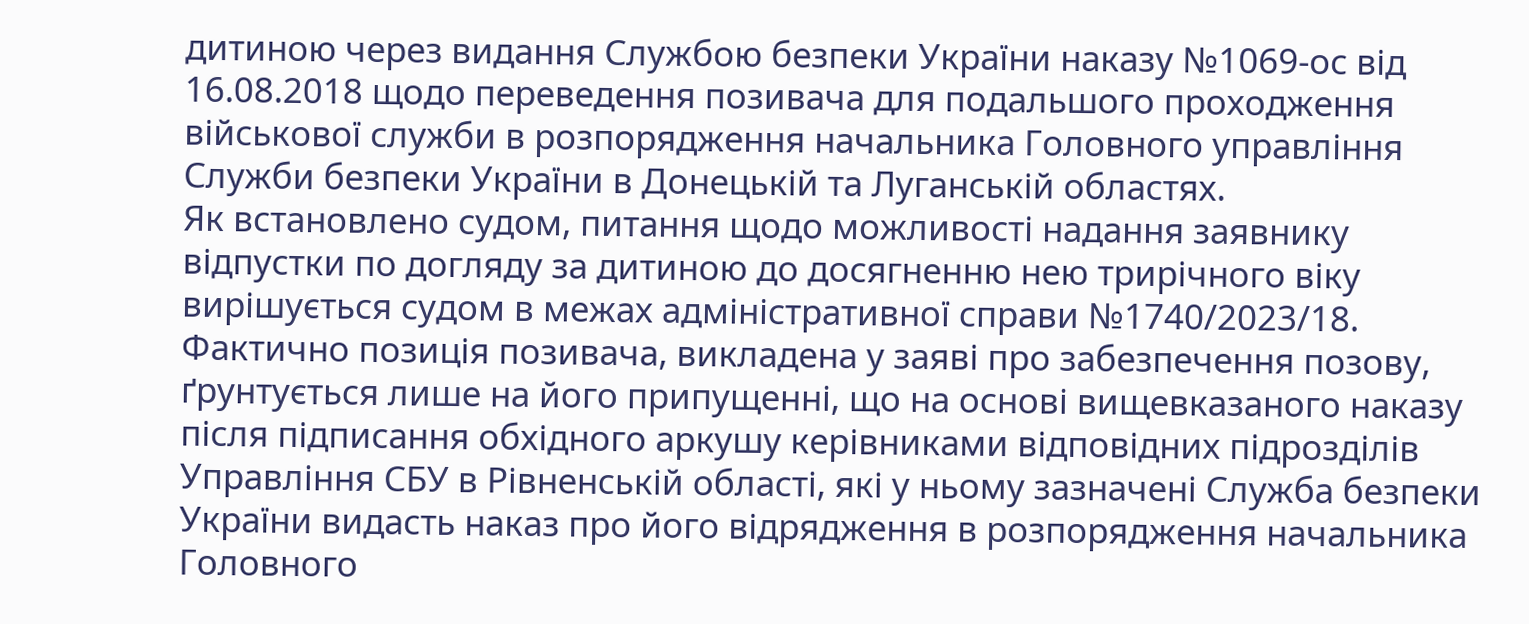дитиною через видання Службою безпеки України наказу №1069-ос від 16.08.2018 щодо переведення позивача для подальшого проходження військової служби в розпорядження начальника Головного управління Служби безпеки України в Донецькій та Луганській областях.
Як встановлено судом, питання щодо можливості надання заявнику відпустки по догляду за дитиною до досягненню нею трирічного віку вирішується судом в межах адміністративної справи №1740/2023/18.
Фактично позиція позивача, викладена у заяві про забезпечення позову, ґрунтується лише на його припущенні, що на основі вищевказаного наказу після підписання обхідного аркушу керівниками відповідних підрозділів Управління СБУ в Рівненській області, які у ньому зазначені Служба безпеки України видасть наказ про його відрядження в розпорядження начальника Головного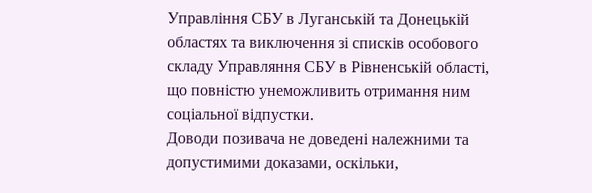Управління СБУ в Луганській та Донецькій областях та виключення зі списків особового складу Управляння СБУ в Рівненській області, що повністю унеможливить отримання ним соціальної відпустки.
Доводи позивача не доведені належними та допустимими доказами, оскільки,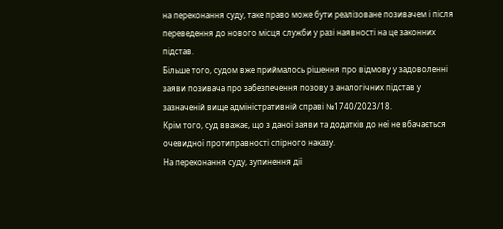на переконання суду, таке право може бути реалізоване позивачем і після переведення до нового місця служби у разі наявності на це законних підстав.
Більше того, судом вже приймалось рішення про відмову у задоволенні заяви позивача про забезпечення позову з аналогічних підстав у зазначеній вище адміністративній справі №1740/2023/18.
Крім того, суд вважає, що з даної заяви та додатків до неї не вбачається очевидної протиправності спірного наказу.
На переконання суду, зупинення дії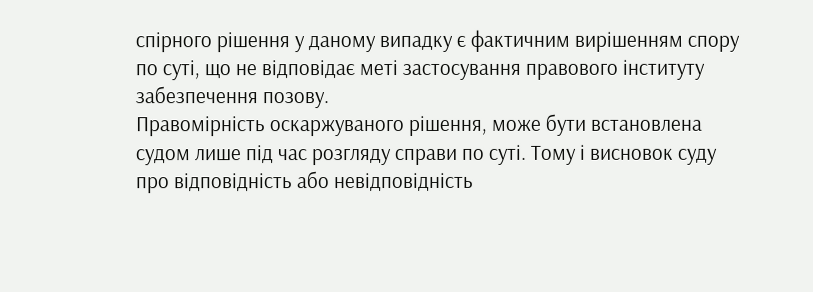спірного рішення у даному випадку є фактичним вирішенням спору по суті, що не відповідає меті застосування правового інституту забезпечення позову.
Правомірність оскаржуваного рішення, може бути встановлена судом лише під час розгляду справи по суті. Тому і висновок суду про відповідність або невідповідність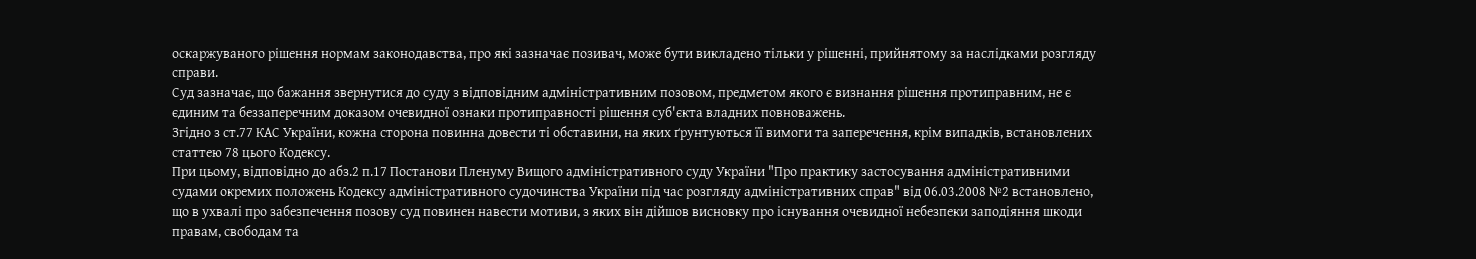оскаржуваного рішення нормам законодавства, про які зазначає позивач, може бути викладено тільки у рішенні, прийнятому за наслідками розгляду справи.
Суд зазначає, що бажання звернутися до суду з відповідним адміністративним позовом, предметом якого є визнання рішення протиправним, не є єдиним та беззаперечним доказом очевидної ознаки протиправності рішення суб'єкта владних повноважень.
Згідно з ст.77 КАС України, кожна сторона повинна довести ті обставини, на яких ґрунтуються її вимоги та заперечення, крім випадків, встановлених статтею 78 цього Кодексу.
При цьому, відповідно до абз.2 п.17 Постанови Пленуму Вищого адміністративного суду України "Про практику застосування адміністративними судами окремих положень Кодексу адміністративного судочинства України під час розгляду адміністративних справ" від 06.03.2008 №2 встановлено, що в ухвалі про забезпечення позову суд повинен навести мотиви, з яких він дійшов висновку про існування очевидної небезпеки заподіяння шкоди правам, свободам та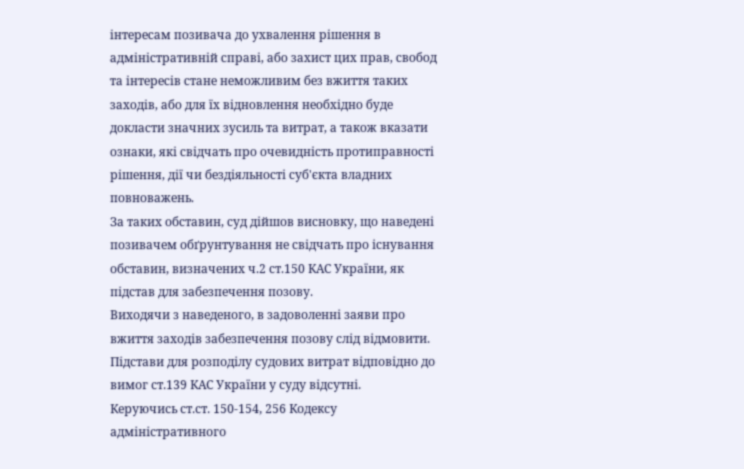інтересам позивача до ухвалення рішення в адміністративній справі, або захист цих прав, свобод та інтересів стане неможливим без вжиття таких заходів, або для їх відновлення необхідно буде докласти значних зусиль та витрат, а також вказати ознаки, які свідчать про очевидність протиправності рішення, дії чи бездіяльності суб'єкта владних повноважень.
За таких обставин, суд дійшов висновку, що наведені позивачем обґрунтування не свідчать про існування обставин, визначених ч.2 ст.150 КАС України, як підстав для забезпечення позову.
Виходячи з наведеного, в задоволенні заяви про вжиття заходів забезпечення позову слід відмовити.
Підстави для розподілу судових витрат відповідно до вимог ст.139 КАС України у суду відсутні.
Керуючись ст.ст. 150-154, 256 Кодексу адміністративного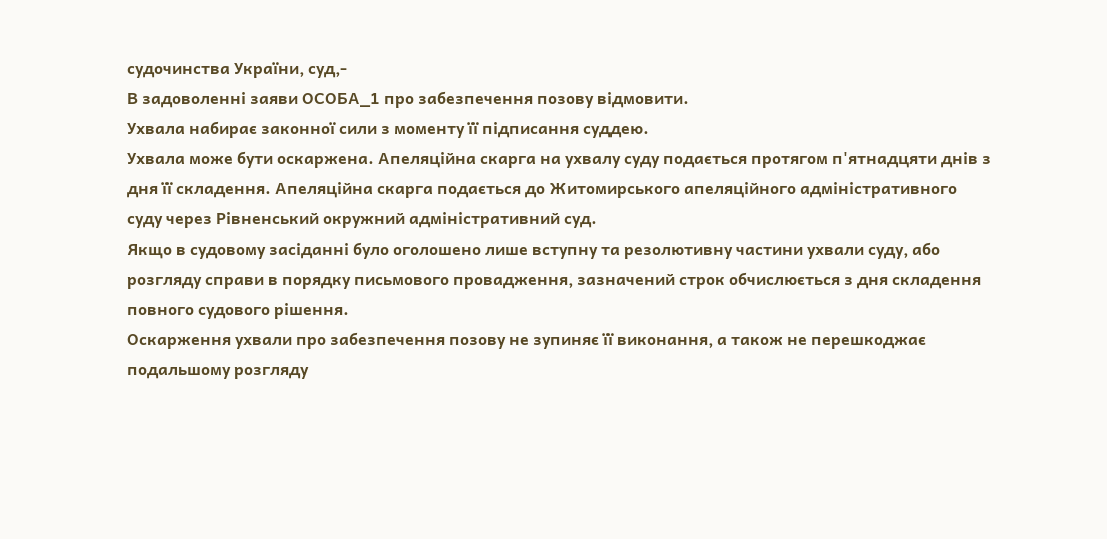судочинства України, суд,-
В задоволенні заяви ОСОБА_1 про забезпечення позову відмовити.
Ухвала набирає законної сили з моменту її підписання суддею.
Ухвала може бути оскаржена. Апеляційна скарга на ухвалу суду подається протягом п'ятнадцяти днів з дня її складення. Апеляційна скарга подається до Житомирського апеляційного адміністративного суду через Рівненський окружний адміністративний суд.
Якщо в судовому засіданні було оголошено лише вступну та резолютивну частини ухвали суду, або розгляду справи в порядку письмового провадження, зазначений строк обчислюється з дня складення повного судового рішення.
Оскарження ухвали про забезпечення позову не зупиняє її виконання, а також не перешкоджає подальшому розгляду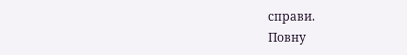справи.
Повну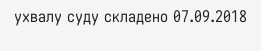ухвалу суду складено 07.09.2018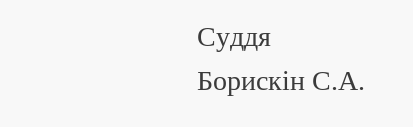Суддя Борискін С.А.